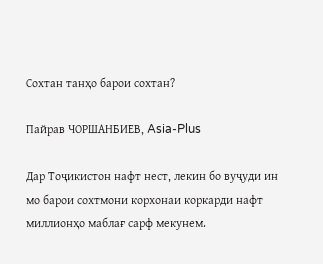Сохтан танҳо барои сохтан?

Пайрав ЧОРШАНБИЕВ, Asia-Plus

Дар Тоҷикистон нафт нест, лекин бо вуҷуди ин мо барои сохтмони корхонаи коркарди нафт миллионҳо маблағ сарф мекунем.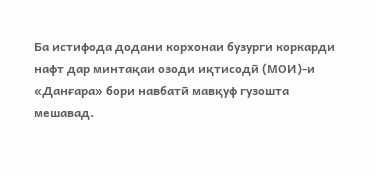Ба истифода додани корхонаи бузурги коркарди нафт дар минтақаи озоди иқтисодӣ (МОИ)-и «Данғара» бори навбатӣ мавқуф гузошта мешавад.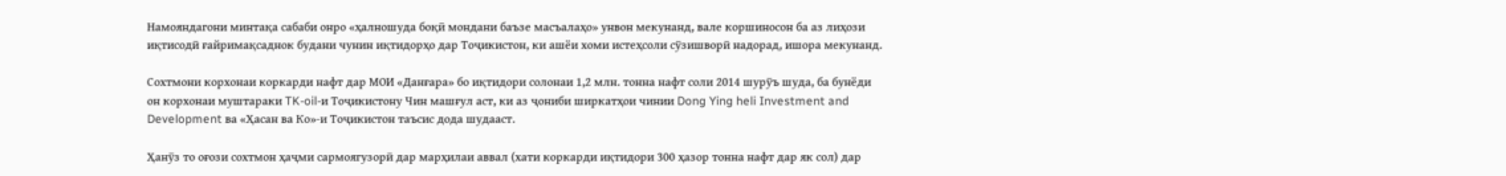Намояндагони минтақа сабаби онро «ҳалношуда боқӣ мондани баъзе масъалаҳо» унвон мекунанд, вале коршиносон ба аз лиҳози иқтисодӣ ғайримақсаднок будани чунин иқтидорҳо дар Тоҷикистон, ки ашёи хоми истеҳсоли сӯзишворӣ надорад, ишора мекунанд.

Сохтмони корхонаи коркарди нафт дар МОИ «Данғара» бо иқтидори солонаи 1,2 млн. тонна нафт соли 2014 шурӯъ шуда, ба бунёди он корхонаи муштараки TK-oil-и Тоҷикистону Чин машғул аст, ки аз ҷониби ширкатҳои чинии Dong Ying heli Investment and Development ва «Ҳасан ва Ко»-и Тоҷикистон таъсис дода шудааст.

Ҳанӯз то оғози сохтмон ҳаҷми сармоягузорӣ дар марҳилаи аввал (хати коркарди иқтидори 300 ҳазор тонна нафт дар як сол) дар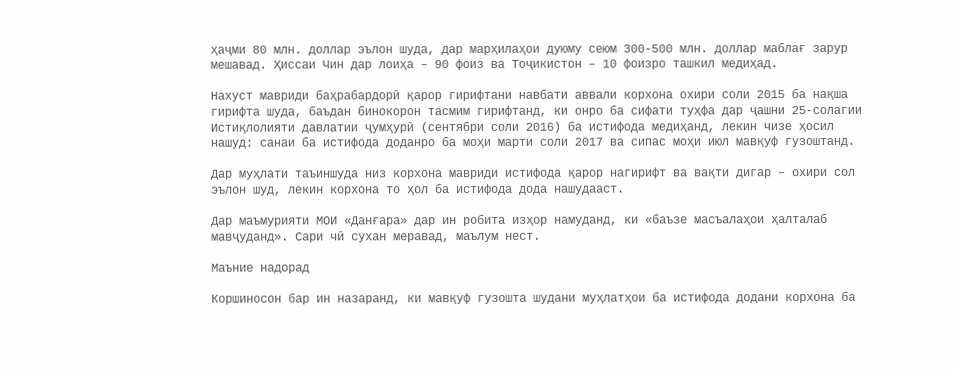ҳаҷми 80 млн. доллар эълон шуда, дар марҳилаҳои дуюму сеюм 300-500 млн. доллар маблағ зарур мешавад. Ҳиссаи Чин дар лоиҳа – 90 фоиз ва Тоҷикистон – 10 фоизро ташкил медиҳад.

Нахуст мавриди баҳрабардорӣ қарор гирифтани навбати аввали корхона охири соли 2015 ба нақша гирифта шуда, баъдан бинокорон тасмим гирифтанд, ки онро ба сифати туҳфа дар ҷашни 25-солагии Истиқлолияти давлатии ҷумҳурӣ (сентябри соли 2016) ба истифода медиҳанд, лекин чизе ҳосил нашуд: санаи ба истифода доданро ба моҳи марти соли 2017 ва сипас моҳи июл мавқуф гузоштанд.

Дар муҳлати таъиншуда низ корхона мавриди истифода қарор нагирифт ва вақти дигар – охири сол эълон шуд, лекин корхона то ҳол ба истифода дода нашудааст.

Дар маъмурияти МОИ «Данғара» дар ин робита изҳор намуданд, ки «баъзе масъалаҳои ҳалталаб мавҷуданд». Сари чӣ сухан меравад, маълум нест.

Маъние надорад

Коршиносон бар ин назаранд, ки мавқуф гузошта шудани муҳлатҳои ба истифода додани корхона ба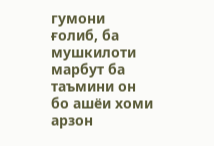гумони ғолиб, ба мушкилоти марбут ба таъмини он бо ашёи хоми арзон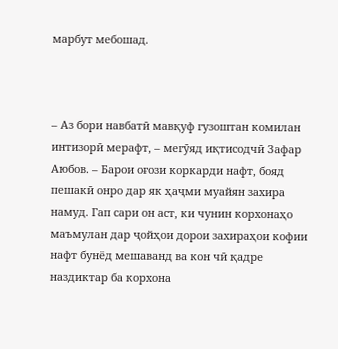марбут мебошад.



– Аз бори навбатӣ мавқуф гузоштан комилан интизорӣ мерафт, – мегӯяд иқтисодчӣ Зафар Аюбов. – Барои оғози коркарди нафт, бояд пешакӣ онро дар як ҳаҷми муайян захира намуд. Гап сари он аст, ки чунин корхонаҳо маъмулан дар ҷойҳои дорои захираҳои кофии нафт бунёд мешаванд ва кон чӣ қадре наздиктар ба корхона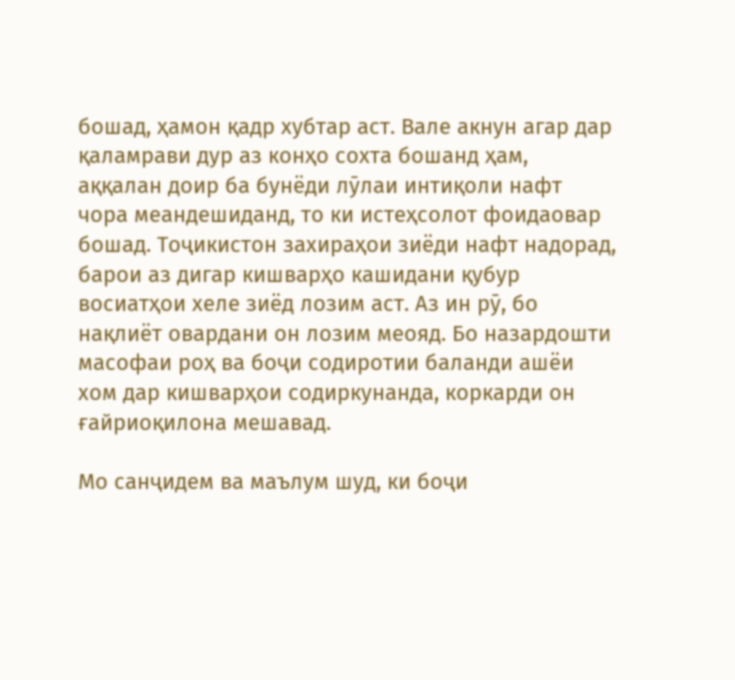бошад, ҳамон қадр хубтар аст. Вале акнун агар дар қаламрави дур аз конҳо сохта бошанд ҳам, аққалан доир ба бунёди лӯлаи интиқоли нафт чора меандешиданд, то ки истеҳсолот фоидаовар бошад. Тоҷикистон захираҳои зиёди нафт надорад, барои аз дигар кишварҳо кашидани қубур восиатҳои хеле зиёд лозим аст. Аз ин рӯ, бо нақлиёт овардани он лозим меояд. Бо назардошти масофаи роҳ ва боҷи содиротии баланди ашёи хом дар кишварҳои содиркунанда, коркарди он ғайриоқилона мешавад.

Мо санҷидем ва маълум шуд, ки боҷи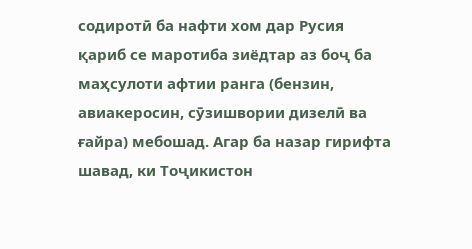содиротӣ ба нафти хом дар Русия қариб се маротиба зиёдтар аз боҷ ба маҳсулоти афтии ранга (бензин, авиакеросин, сӯзишвории дизелӣ ва ғайра) мебошад. Агар ба назар гирифта шавад, ки Тоҷикистон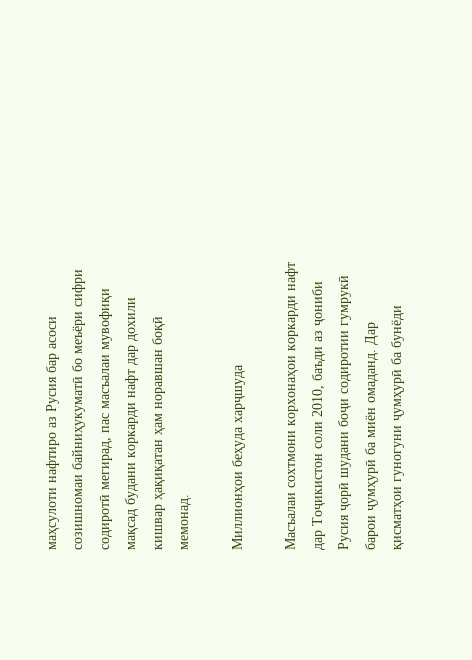маҳсулоти нафтиро аз Русия бар асоси созишномаи байниҳукуматӣ бо меъёри сифри содиротӣ мегирад, пас масъалаи мувофиқи мақсад будани коркарди нафт дар дохили кишвар ҳақиқатан ҳам норавшан боқӣ мемонад.

Миллионҳои беҳуда харҷшуда

Масъалаи сохтмони корхонаҳои коркарди нафт дар Тоҷикистон соли 2010, баъди аз ҷониби Русия ҷорӣ шудани боҷи содиротии гумрукӣ барои ҷумҳурӣ ба миён омаданд. Дар қисматҳои гуногуни ҷумҳурӣ ба бунёди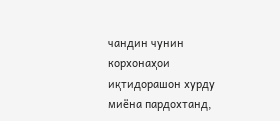чандин чунин корхонаҳои иқтидорашон хурду миёна пардохтанд,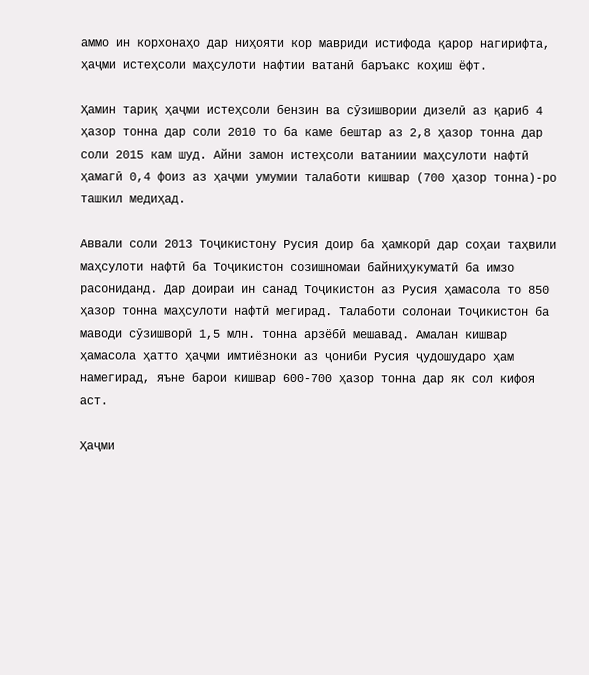аммо ин корхонаҳо дар ниҳояти кор мавриди истифода қарор нагирифта, ҳаҷми истеҳсоли маҳсулоти нафтии ватанӣ баръакс коҳиш ёфт.

Ҳамин тариқ ҳаҷми истеҳсоли бензин ва сӯзишвории дизелӣ аз қариб 4 ҳазор тонна дар соли 2010 то ба каме бештар аз 2,8 ҳазор тонна дар соли 2015 кам шуд. Айни замон истеҳсоли ватаниии маҳсулоти нафтӣ ҳамагӣ 0,4 фоиз аз ҳаҷми умумии талаботи кишвар (700 ҳазор тонна)-ро ташкил медиҳад.

Аввали соли 2013 Тоҷикистону Русия доир ба ҳамкорӣ дар соҳаи таҳвили маҳсулоти нафтӣ ба Тоҷикистон созишномаи байниҳукуматӣ ба имзо расониданд. Дар доираи ин санад Тоҷикистон аз Русия ҳамасола то 850 ҳазор тонна маҳсулоти нафтӣ мегирад. Талаботи солонаи Тоҷикистон ба маводи сӯзишворӣ 1,5 млн. тонна арзёбӣ мешавад. Амалан кишвар ҳамасола ҳатто ҳаҷми имтиёзноки аз ҷониби Русия ҷудошударо ҳам намегирад, яъне барои кишвар 600-700 ҳазор тонна дар як сол кифоя аст.

Ҳаҷми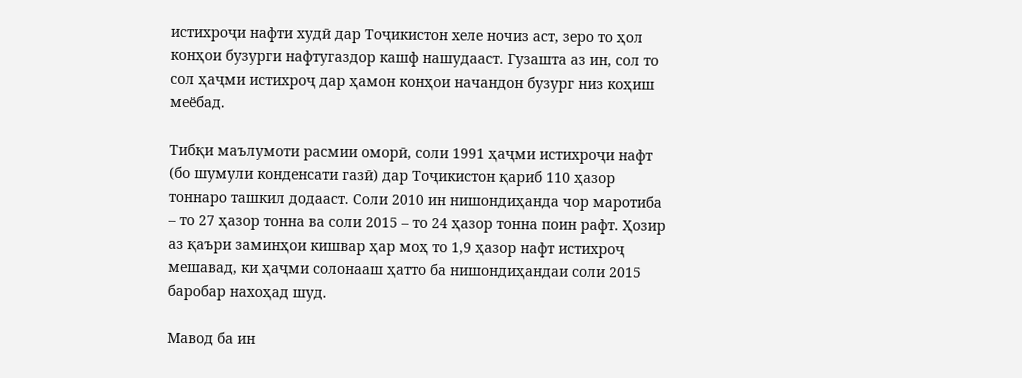истихроҷи нафти худӣ дар Тоҷикистон хеле ночиз аст, зеро то ҳол конҳои бузурги нафтугаздор кашф нашудааст. Гузашта аз ин, сол то сол ҳаҷми истихроҷ дар ҳамон конҳои начандон бузург низ коҳиш меёбад.

Тибқи маълумоти расмии оморӣ, соли 1991 ҳаҷми истихроҷи нафт (бо шумули конденсати газӣ) дар Тоҷикистон қариб 110 ҳазор тоннаро ташкил додааст. Соли 2010 ин нишондиҳанда чор маротиба – то 27 ҳазор тонна ва соли 2015 – то 24 ҳазор тонна поин рафт. Ҳозир аз қаъри заминҳои кишвар ҳар моҳ то 1,9 ҳазор нафт истихроҷ мешавад, ки ҳаҷми солонааш ҳатто ба нишондиҳандаи соли 2015 баробар нахоҳад шуд.

Мавод ба ин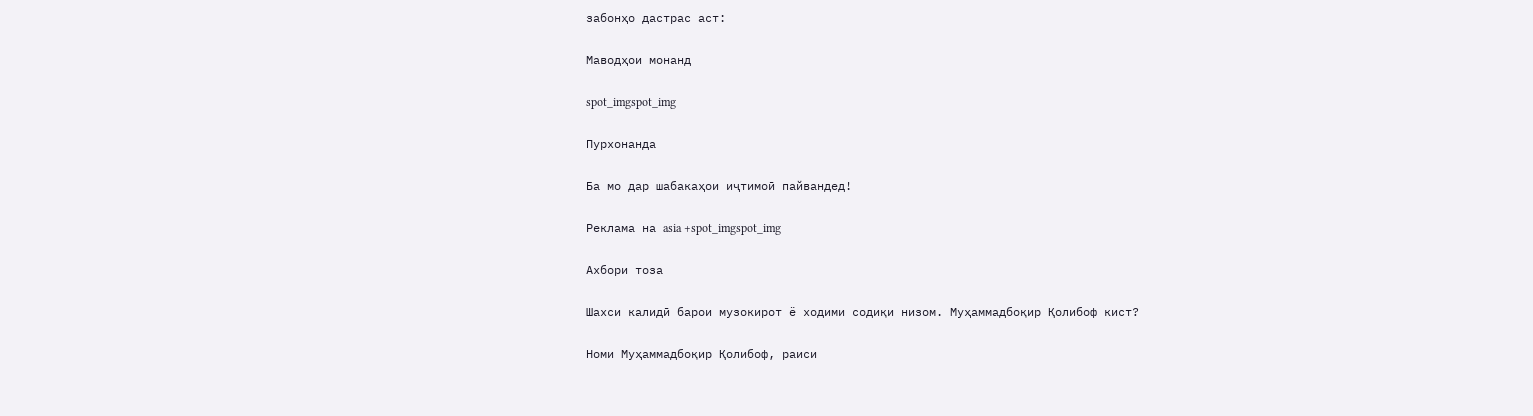забонҳо дастрас аст:

Маводҳои монанд

spot_imgspot_img

Пурхонанда

Ба мо дар шабакаҳои иҷтимоӣ пайвандед!

Реклама на asia +spot_imgspot_img

Ахбори тоза

Шахси калидӣ барои музокирот ё ходими содиқи низом. Муҳаммадбоқир Қолибоф кист?

Номи Муҳаммадбоқир Қолибоф, раиси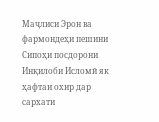Маҷлиси Эрон ва фармондеҳи пешини Сипоҳи посдорони Инқилоби Исломӣ як ҳафтаи охир дар сархати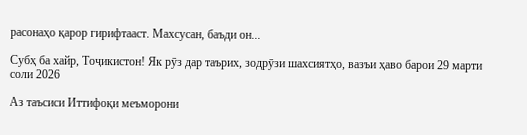расонаҳо қарор гирифтааст. Махсусан, баъди он...

Субҳ ба хайр, Тоҷикистон! Як рӯз дар таърих, зодрӯзи шахсиятҳо, вазъи ҳаво барои 29 марти соли 2026

Аз таъсиси Иттифоқи меъморони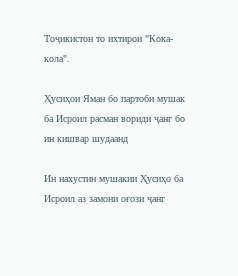Тоҷикистон то ихтирои "Кока-кола".

Ҳусиҳои Яман бо партоби мушак ба Исроил расман вориди ҷанг бо ин кишвар шудаанд

Ин нахустин мушакии Ҳусиҳо ба Исроил аз замони оғози ҷанг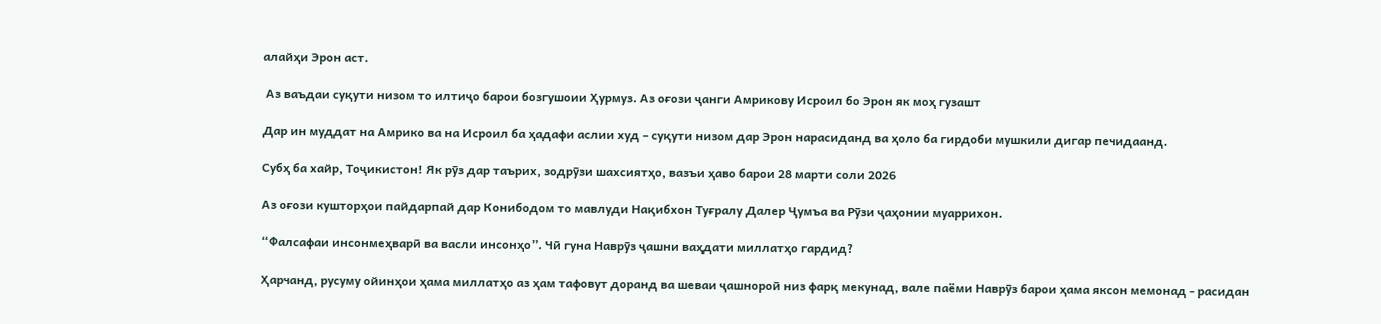алайҳи Эрон аст.

 Аз ваъдаи суқути низом то илтиҷо барои бозгушоии Ҳурмуз. Аз оғози ҷанги Амрикову Исроил бо Эрон як моҳ гузашт

Дар ин муддат на Амрико ва на Исроил ба ҳадафи аслии худ – суқути низом дар Эрон нарасиданд ва ҳоло ба гирдоби мушкили дигар печидаанд.

Субҳ ба хайр, Тоҷикистон! Як рӯз дар таърих, зодрӯзи шахсиятҳо, вазъи ҳаво барои 28 марти соли 2026

Аз оғози кушторҳои пайдарпай дар Конибодом то мавлуди Нақибхон Туғралу Далер Ҷумъа ва Рӯзи ҷаҳонии муаррихон.

“Фалсафаи инсонмеҳварӣ ва васли инсонҳо”. Чӣ гуна Наврӯз ҷашни ваҳдати миллатҳо гардид?

Ҳарчанд, русуму ойинҳои ҳама миллатҳо аз ҳам тафовут доранд ва шеваи ҷашнороӣ низ фарқ мекунад, вале паёми Наврӯз барои ҳама яксон мемонад - расидан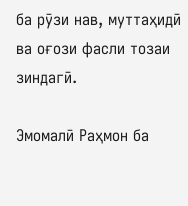ба рӯзи нав, муттаҳидӣ ва оғози фасли тозаи зиндагӣ.

Эмомалӣ Раҳмон ба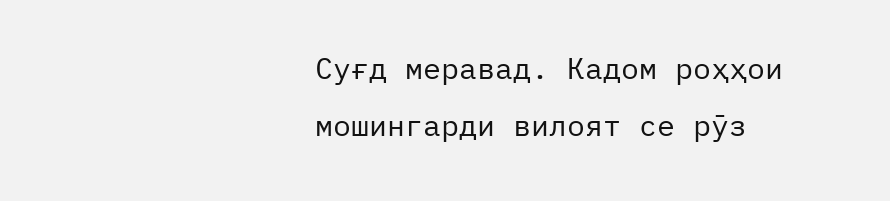Суғд меравад. Кадом роҳҳои мошингарди вилоят се рӯз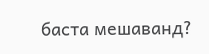баста мешаванд?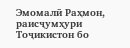Эмомалӣ Раҳмон, раисҷумҳури Тоҷикистон бо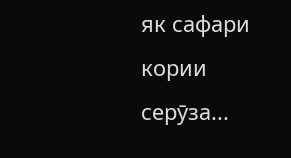як сафари кории серӯза...